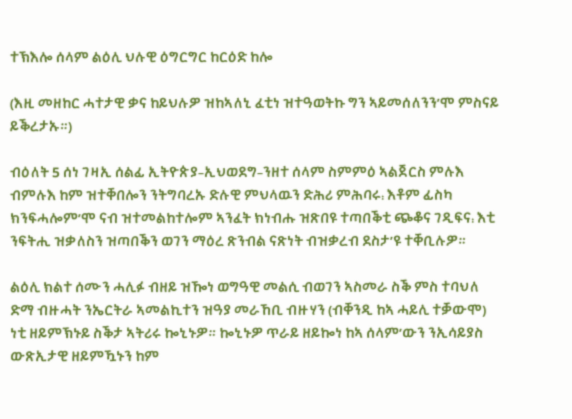ተኽእሎ ሰላም ልዕሊ ህሉዊ ዕግርግር ከርዕድ ከሎ

(እዚ መዘከር ሓተታዊ ቃና ከይህሉዎ ዝከኣለኒ ፈቲነ ዝተዓወትኩ ግን ኣይመሰለንን’ሞ ምስናይ ይቕረታኡ።)

ብዕለት 5 ሰነ ገዛኢ ሰልፊ ኢትዮጵያ–ኢህወደግ–ንዘተ ሰላም ስምምዕ ኣልጀርስ ምሉእ ብምሉእ ከም ዝተቐበሎን ንትግባረኡ ድሉዊ ምህላዉን ድሕሪ ምሕባሩ᎓ እቶም ፊስካ ክንፍሓሎም’ሞ ናብ ዝተመልከተሎም ኣንፈት ክነብሑ ዝጽበዩ ተጣበቕቲ ጭቆና ገዲፍና᎓ እቲ ንፍትሒ ዝቃለስን ዝጣበቕን ወገን ማዕረ ጽንብል ናጽነት ብዝቃረብ ደስታ’ዩ ተቐቢሉዎ።

ልዕሊ ክልተ ሰሙን ሓሊፉ ብዘይ ዝዀነ ወግዓዊ መልሲ ብወገን ኣስመራ ስቕ ምስ ተባህለ ድማ ብዙሓት ንኤርትራ ኣመልኪተን ዝዓያ መራኸቢ ብዙሃን (ብቐንዲ ከኣ ሓይሊ ተቓውሞ) ነቲ ዘይምኽኑይ ስቕታ ኣትሪሩ ኰኒኑዎ። ኰኒኑዎ ጥራይ ዘይኰነ ከኣ ሰላም’ውን ንኢሳይያስ ውጽኢታዊ ዘይምዃኑን ከም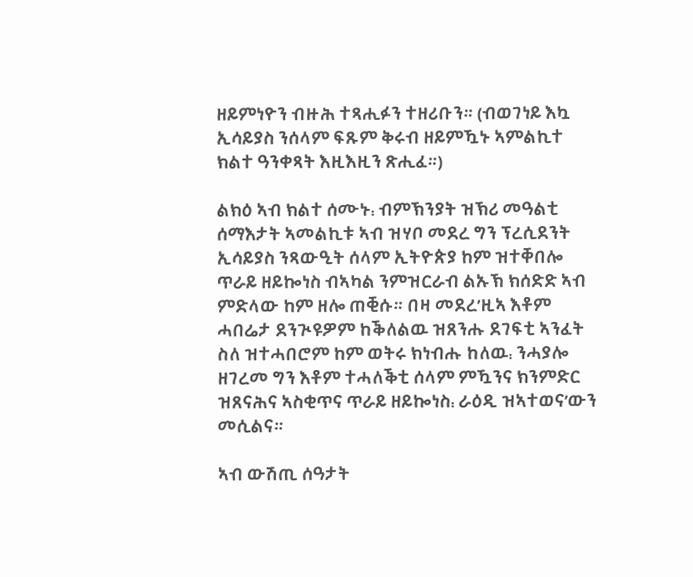ዘይምነዮን ብዙሕ ተጻሒፉን ተዘሪቡን። (ብወገነይ እኳ ኢሳይያስ ንሰላም ፍጹም ቅሩብ ዘይምዃኑ ኣምልኪተ ክልተ ዓንቀጻት እዚእዚን ጽሒፈ።)

ልክዕ ኣብ ክልተ ሰሙኑ᎓ ብምኽንያት ዝኽሪ መዓልቲ ሰማእታት ኣመልኪቱ ኣብ ዝሃቦ መደረ ግን ፕረሲደንት ኢሳይያስ ንጻውዒት ሰላም ኢትዮጵያ ከም ዝተቐበሎ ጥራይ ዘይኰነስ ብኣካል ንምዝርራብ ልኡኽ ክሰድድ ኣብ ምድላው ከም ዘሎ ጠቒሱ። በዛ መደረ’ዚኣ እቶም ሓበሬታ ደንጒዩዎም ከቕለልዉ ዝጸንሑ ደገፍቲ ኣንፈት ስለ ዝተሓበሮም ከም ወትሩ ክነብሑ ከለዉ᎓ ንሓያሎ ዘገረመ ግን እቶም ተሓለቕቲ ሰላም ምዃንና ክንምድር ዝጸናሕና ኣስቂጥና ጥራይ ዘይኰነስ᎓ ራዕዲ ዝኣተወና’ውን መሲልና።

ኣብ ውሽጢ ሰዓታት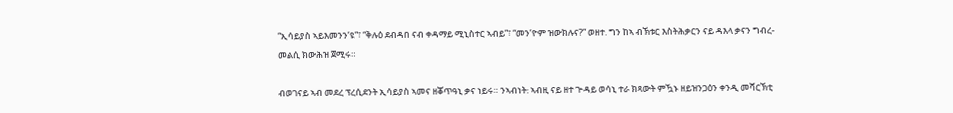“ኢሳይያስ ኣይእመንን’ዩ”፣ “ቅሉዕ ደብዳበ ናብ ቀዳማይ ሚኒስተር ኣብይ”፣ “መን’ዮም ዝውክሉና?” ወዘተ. ግን ከኣ ብኽቱር እስትሕቃርን ናይ ዳእላ ቃናን ግብረ-መልሲ ክውሕዝ ጀሚሩ።

ብወገናይ ኣብ መደረ ፕረሲደንት ኢሳይያስ ኣመና ዘቖጥዓኒ ቃና ነይሩ። ንኣብነት᎓ ኣብዚ ናይ ዘተ ጕዳይ ወሳኒ ተራ ክጻውት ምዃኑ ዘይዝንጋዕን ቀንዲ መሻርኽቲ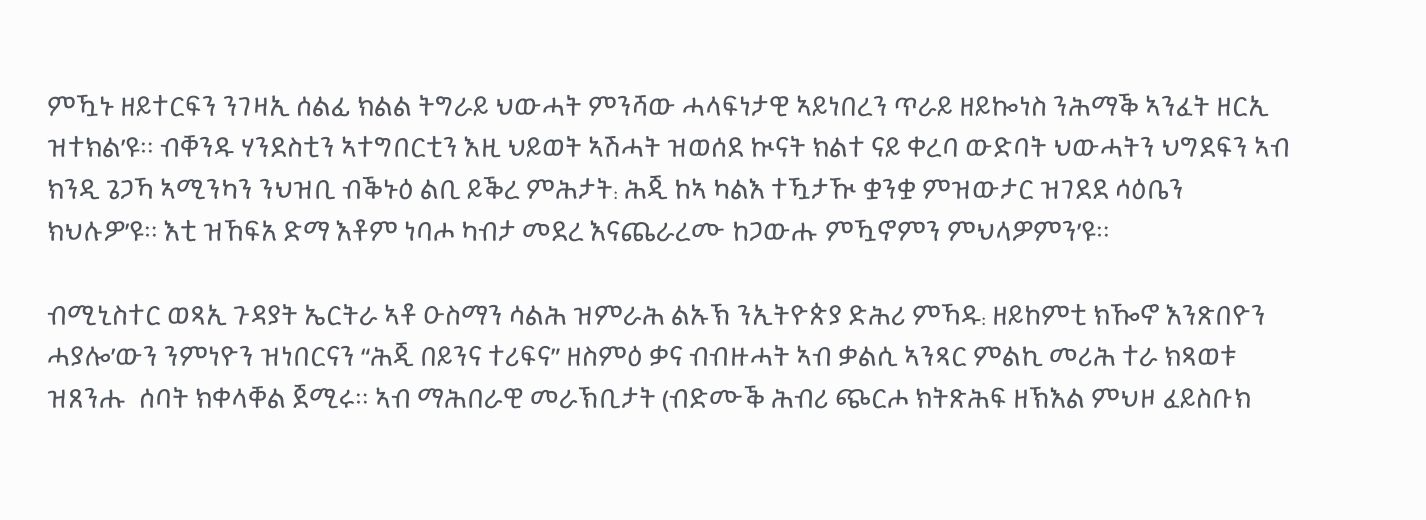ምዃኑ ዘይተርፍን ንገዛኢ ሰልፊ ክልል ትግራይ ህውሓት ምንሻው ሓላፍነታዊ ኣይነበረን ጥራይ ዘይኰነስ ንሕማቕ ኣንፈት ዘርኢ ዝተክል’ዩ። ብቐንዱ ሃንደስቲን ኣተግበርቲን እዚ ህይወት ኣሽሓት ዝወሰደ ኲናት ክልተ ናይ ቀረባ ውድባት ህውሓትን ህግደፍን ኣብ ክንዲ ጌጋኻ ኣሚንካን ንህዝቢ ብቕኑዕ ልቢ ይቕረ ምሕታት᎓ ሕጂ ከኣ ካልእ ተዃታዂ ቋንቋ ምዝውታር ዝገደደ ሳዕቤን ክህሉዎ’ዩ። እቲ ዝኸፍአ ድማ እቶም ነባሖ ካብታ መደረ እናጨራረሙ ከጋውሑ ምዃኖምን ምህላዎምን’ዩ።

ብሚኒስተር ወጻኢ ጉዳያት ኤርትራ ኣቶ ዑስማን ሳልሕ ዝምራሕ ልኡኽ ንኢትዮጵያ ድሕሪ ምኻዱ᎓ ዘይከምቲ ክዀኖ እንጽበዮን ሓያሎ’ውን ንምነዮን ዝነበርናን “ሕጂ በይንና ተሪፍና” ዘስምዕ ቃና ብብዙሓት ኣብ ቃልሲ ኣንጻር ምልኪ መሪሕ ተራ ክጻወቱ ዝጸንሑ  ሰባት ክቀላቐል ጀሚሩ። ኣብ ማሕበራዊ መራኽቢታት (ብድሙቕ ሕብሪ ጭርሖ ክትጽሕፍ ዘኽእል ምህዞ ፈይስቡክ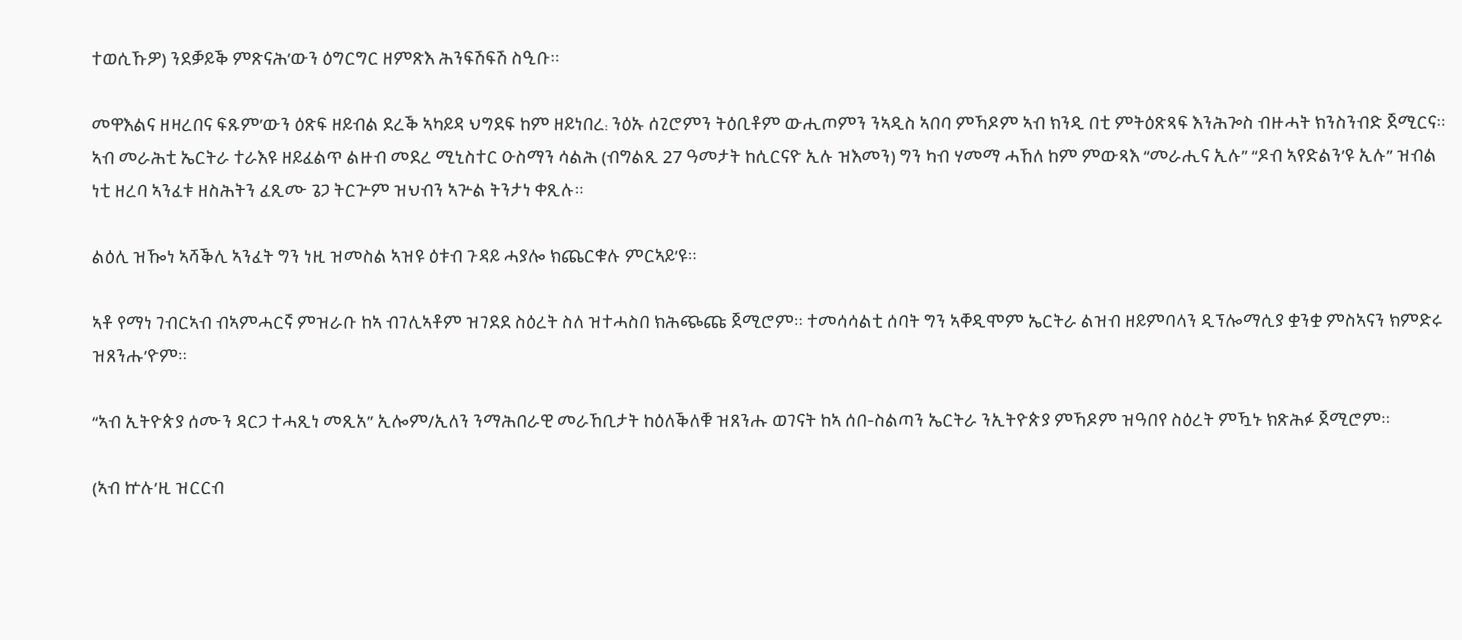ተወሲኹዎ) ንደቓይቕ ምጽናሕ’ውን ዕግርግር ዘምጽእ ሕንፍሽፍሽ ስዒቡ።

መዋእልና ዘዛረበና ፍጹም’ውን ዕጽፍ ዘይብል ደረቕ ኣካይዳ ህግደፍ ከም ዘይነበረ᎓ ንዕኡ ሰጊሮምን ትዕቢቶም ውሒጦምን ንኣዲስ ኣበባ ምኻዶም ኣብ ክንዲ በቲ ምትዕጽጻፍ እንሕጐስ ብዙሓት ክንስንብድ ጀሚርና። ኣብ መራሕቲ ኤርትራ ተራእዩ ዘይፈልጥ ልዙብ መደረ ሚኒስተር ዑስማን ሳልሕ (ብግልጺ 27 ዓመታት ከሲርናዮ ኢሉ ዝእመን) ግን ካብ ሃመማ ሓኸለ ከም ምውጻእ “መራሒና ኢሉ” “ዶብ ኣየድልን’ዩ ኢሉ” ዝብል ነቲ ዘረባ ኣንፈቱ ዘስሕትን ፈጺሙ ጌጋ ትርጕም ዝህብን ኣጕል ትንታነ ቀጺሉ።

ልዕሊ ዝዀነ ኣሻቕሊ ኣንፈት ግን ነዚ ዝመስል ኣዝዩ ዕቱብ ጉዳይ ሓያሎ ክጨርቁሉ ምርኣይ’ዩ።

ኣቶ የማነ ገብርኣብ ብኣምሓርኛ ምዝራቡ ከኣ ብገሊኣቶም ዝገደደ ስዕረት ስለ ዝተሓስበ ክሕጭጩ ጀሚሮም። ተመሳሳልቲ ሰባት ግን ኣቐዲሞም ኤርትራ ልዝብ ዘይምባላን ዲፕሎማሲያ ቋንቋ ምስኣናን ክምድሩ ዝጸንሑ’ዮም።

“ኣብ ኢትዮጵያ ሰሙን ዳርጋ ተሓጺነ መጺአ” ኢሎም/ኢለን ንማሕበራዊ መራኸቢታት ከዕለቕለቑ ዝጸንሑ ወገናት ከኣ ሰበ-ስልጣን ኤርትራ ንኢትዮጵያ ምኻዶም ዝዓበየ ስዕረት ምዃኑ ክጽሕፉ ጀሚሮም።

(ኣብ ኵሉ’ዚ ዝርርብ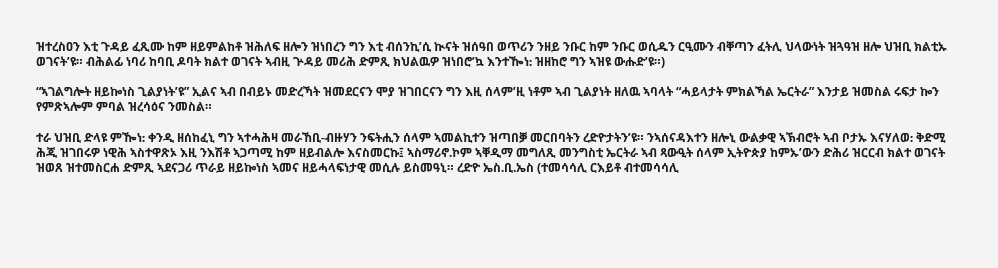ዝተረስዐን እቲ ጉዳይ ፈጺሙ ከም ዘይምልከቶ ዝሕለፍ ዘሎን ዝነበረን ግን እቲ ብሰንኪ’ሲ ኲናት ዝሰዓበ ወጥሪን ንዘይ ንቡር ከም ንቡር ወሲዱን ርዒሙን ብቐጣን ፈትሊ ህላውነት ዝጓዓዝ ዘሎ ህዝቢ ክልቲኡ ወገናት’ዩ። ብሕልፊ ነባሪ ከባቢ ዶባት ክልተ ወገናት ኣብዚ ጕዳይ መሪሕ ድምጺ ክህልዉዎ ዝነበሮ’ኳ እንተዀነ᎓ ዝዘከሮ ግን ኣዝዩ ውሑድ’ዩ።)

“ኣገልግሎት ዘይኰነስ ጊልያነት’ዩ” ኢልና ኣብ በብይኑ መድረኻት ዝመደርናን ሞያ ዝገበርናን ግን እዚ ሰላም’ዚ ነቶም ኣብ ጊልያነት ዘለዉ ኣባላት “ሓይላታት ምክልኻል ኤርትራ” እንታይ ዝመስል ሩፍታ ኰን የምጽኣሎም ምባል ዝረሳዕና ንመስል።

ተራ ህዝቢ ድላዩ ምዀነ᎓ ቀንዲ ዘሰከፈኒ ግን ኣተሓሕዛ መራኸቢ-ብዙሃን ንፍትሒን ሰላም ኣመልኪተን ዝጣበቓ መርበባትን ረድዮታትን’ዩ። ንኣሰናዳእተን ዘሎኒ ውልቃዊ ኣኽብሮት ኣብ ቦታኡ እናሃለወ᎓ ቅድሚ ሕጂ ዝገበሩዎ ነዊሕ ኣስተዋጽኦ እዚ ንእሽቶ ኣጋጣሚ ከም ዘይብልሎ እናስመርኩ፤ ኣስማሪኖ.ኮም ኣቐዲማ መግለጺ መንግስቲ ኤርትራ ኣብ ጻውዒት ሰላም ኢትዮጵያ ከምኡ’ውን ድሕሪ ዝርርብ ክልተ ወገናት ዝወጸ ዝተመስርሐ ድምጺ ኣደናጋሪ ጥራይ ዘይኰነስ ኣመና ዘይሓላፍነታዊ መሲሉ ይስመዓኒ። ረድዮ ኤስ.ቢ.ኤስ (ተመሳሳሊ ርእይቶ ብተመሳሳሊ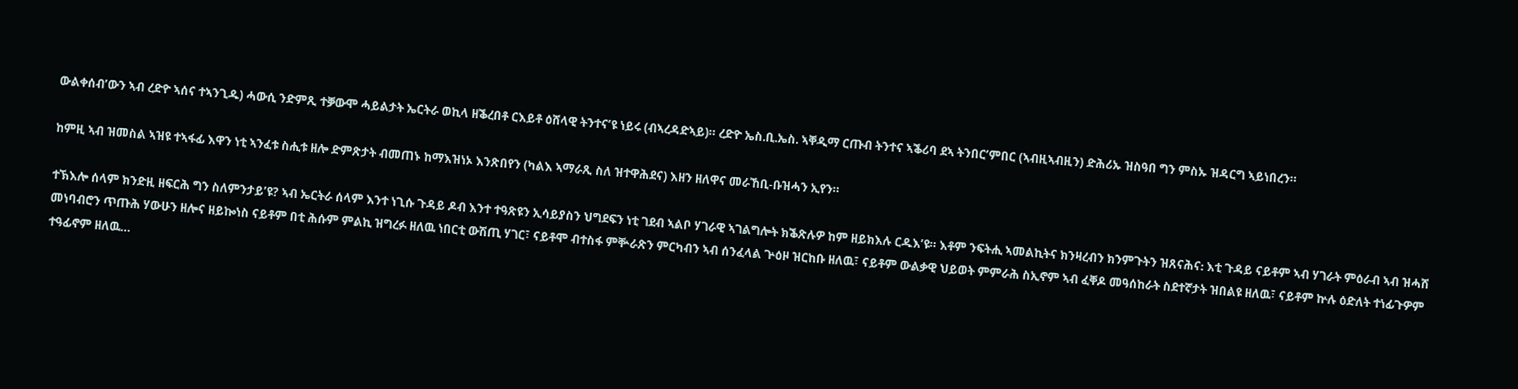ውልቀሰብ’ውን ኣብ ረድዮ ኣሰና ተኣንጊዱ) ሓውሲ ንድምጺ ተቓውሞ ሓይልታት ኤርትራ ወኪላ ዘቕረበቶ ርእይቶ ዕሸላዊ ትንተና’ዩ ነይሩ (ብኣረዳድኣይ)። ረድዮ ኤስ.ቢ.ኤስ. ኣቐዲማ ርጡብ ትንተና ኣቕሪባ ደኣ ትንበር’ምበር (ኣብዚኣብዚን) ድሕሪኡ ዝስዓበ ግን ምስኡ ዝዳርግ ኣይነበረን።

ከምዚ ኣብ ዝመስል ኣዝዩ ተኣፋፊ እዋን ነቲ ኣንፈቱ ስሒቱ ዘሎ ድምጽታት ብመጠኑ ከማእዝነኦ እንጽበየን (ካልእ ኣማራጺ ስለ ዝተዋሕደና) እዘን ዘለዋና መራኸቢ-ቡዝሓን ኢየን።

ተኽእሎ ሰላም ክንድዚ ዘፍርሕ ግን ስለምንታይ’ዩ? ኣብ ኤርትራ ሰላም እንተ ነጊሱ ጉዳይ ዶብ እንተ ተዓጽዩን ኢሳይያስን ህግደፍን ነቲ ገደብ ኣልቦ ሃገራዊ ኣገልግሎት ክቕጽሉዎ ከም ዘይክእሉ ርዱእ’ዩ። እቶም ንፍትሒ ኣመልኪትና ክንዛረብን ክንምጉትን ዝጸናሕና᎓ እቲ ጉዳይ ናይቶም ኣብ ሃገራት ምዕራብ ኣብ ዝሓሸ መነባብሮን ጥጡሕ ሃውሁን ዘሎና ዘይኰነስ ናይቶም በቲ ሕሱም ምልኪ ዝግረፉ ዘለዉ ነበርቲ ውሽጢ ሃገር፣ ናይቶሞ ብተስፋ ምቝራጽን ምርካብን ኣብ ሰንፈላል ጕዕዞ ዝርከቡ ዘለዉ፣ ናይቶም ውልቃዊ ህይወት ምምራሕ ስኢኖም ኣብ ፈቐዶ መዓሰከራት ስደተኛታት ዝበልዩ ዘለዉ፣ ናይቶም ኵሉ ዕድለት ተነፊጉዎም ተዓፊኖም ዘለዉ…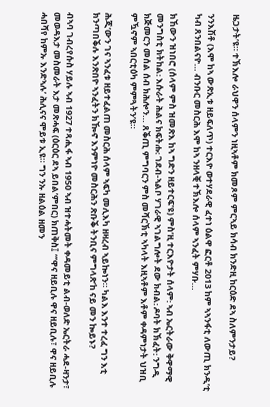ዜጋታት’ዩ። ተኽእሎ ራህዋን ሰላምን ነዚኣቶም ክመጾም ምርኣይ ክሳብ ክንድዚ ከርዕድ ደኣ ስለምንታይ?

ንንእሽቶ (እሞ ከኣ ውጽኢቱ ዘይፍለጥ) ተርእዮ ወተሃደራዊ ፈተነ ዕልዋ ፎርቶ 2013 ከም ኣኣንፋቲ ለውጢ ክንዲ’ቲ ካብ ጸንበልናዮ… ብንቡር መስርሕ እሞ ከኣ ንዘላቒ ተኽእሎ ሰላም ኣንፈት ምሃቡ…

ክኸውን ዝነበሮ (ሰላም ምስ ዝመጽእ ከኣ ግድን ዘይተርፍ’ዩ) ምስ’ዚ ተርእዮታት ሰላም᎓ ኣብ ኤርትራው ቅዋማዊ መንግስቲ ክትከል᎓ እሱራት ሕልና ክፍትሑ᎓ ገደብ-ኣልቦ ሃገራዊ ኣገልግሎት ደው ክብል᎓ ዶባት ክኽፈት᎓ ንግዲ ክጅመርን መሰል ሰብ ክሕሎን… ጸቕጢ ምግባርን ምስ መሻርኽቲ ኣካላት እዚኣቶም እቶም ቀዳምነታት ህዝቢ ምዃኖም ኣበርቲዕካ ምምጓትን’ዩ።

ሕጂ’ውን ገና ኣንፈቱ ዘይተፈልጠ መስርሕ ሰላም ኣፍካ መሊእካ ዘዛረብ ኣይኰነን። ካልእ እንተ ተረፈ ግን እቲ ክንጣበቕሉ እንጽበዮ ኣንፈትን ክዀኖ እንምነዮ መስርሕን ጽቡቕ ትንቢና ምግላጽ’ከ ናይ መን ኰይኑ?

ብኣባ ገብረየሱስ ሃይሉ ኣብ 1927 ተጻሒፋ ኣብ 1950 ኣብ ዝተሓትመት ቀዳመይቲ ልብ-ወለድ ኤርትራ ሓደ-ዛንታ፣ መወዳእታ መስመራት እታ መጽሓፍ (ዕርዕር ደኣ ይበል’ምበር) ክጠቅስ፤ “’ዋና ዘይቢሉ ዋና ዘይቢሉ፣ ዋና ዘይቢሉ ሓበሻየ ከምኡ እንድኣሉ’ ሕሊናና ሞይቱ ኢዩ። ግን ንኡ ዘልዕል ዘመን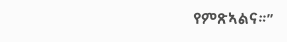የምጽኣልና።”